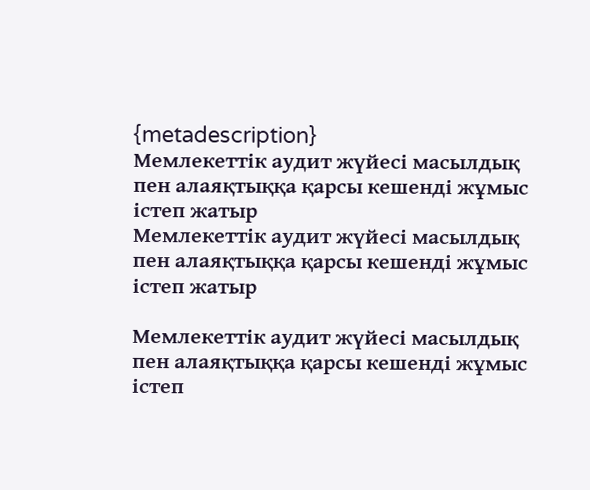{metadescription}
Мемлекеттік аудит жүйесі масылдық пен алаяқтыққа қарсы кешенді жұмыс істеп жатыр
Мемлекеттік аудит жүйесі масылдық пен алаяқтыққа қарсы кешенді жұмыс істеп жатыр

Мемлекеттік аудит жүйесі масылдық пен алаяқтыққа қарсы кешенді жұмыс істеп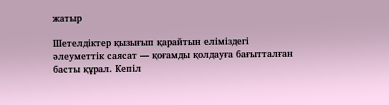жатыр

Шетелдіктер қызығып қарайтын еліміздегі әлеуметтік саясат — қоғамды қолдауға бағытталған басты құрал. Кепіл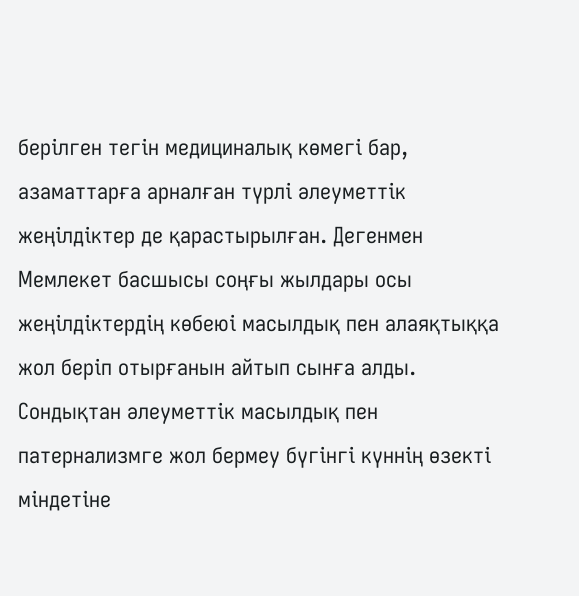берілген тегін медициналық көмегі бар, азаматтарға арналған түрлі әлеуметтік жеңілдіктер де қарастырылған. Дегенмен Мемлекет басшысы соңғы жылдары осы жеңілдіктердің көбеюі масылдық пен алаяқтыққа жол беріп отырғанын айтып сынға алды. Сондықтан әлеуметтік масылдық пен патернализмге жол бермеу бүгінгі күннің өзекті міндетіне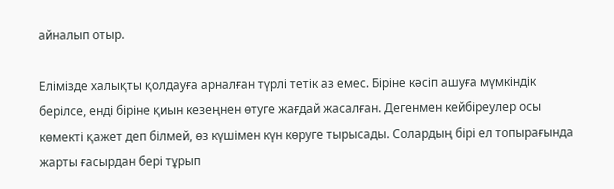айналып отыр.

Елімізде халықты қолдауға арналған түрлі тетік аз емес. Біріне кәсіп ашуға мүмкіндік берілсе, енді біріне қиын кезеңнен өтуге жағдай жасалған. Дегенмен кейбіреулер осы көмекті қажет деп білмей, өз күшімен күн көруге тырысады. Солардың бірі ел топырағында жарты ғасырдан бері тұрып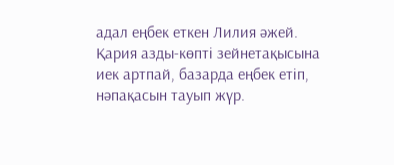адал еңбек еткен Лилия әжей. Қария азды-көпті зейнетақысына иек артпай, базарда еңбек етіп, нәпақасын тауып жүр.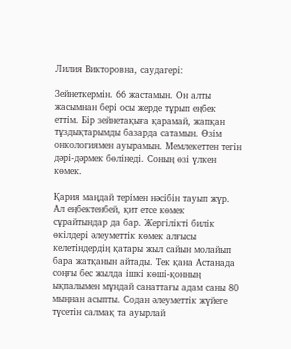Лилия Викторовна, саудагері:

Зейнеткермін. 66 жастамын. Он алты жасымнан бері осы жерде тұрып еңбек еттім. Бір зейнетақыға қарамай, жапқан тұздықтарымды базарда сатамын. Өзім онкологиямен ауырамын. Мемлекеттен тегін дәрі-дәрмек бөлінеді. Соның өзі үлкен көмек.

Қария маңдай терімен нәсібін тауып жүр. Ал еңбектенбей, қит етсе көмек сұрайтындар да бар. Жергілікті билік өкілдері әлеуметтік көмек алғысы келетіндердің қатары жыл сайын молайып бара жатқанын айтады. Тек қана Астанада соңғы бес жылда ішкі көші-қонның ықпалымен мұндай санаттағы адам саны 80 мыңнан асыпты. Содан әлеуметтік жүйеге түсетін салмақ та ауырлай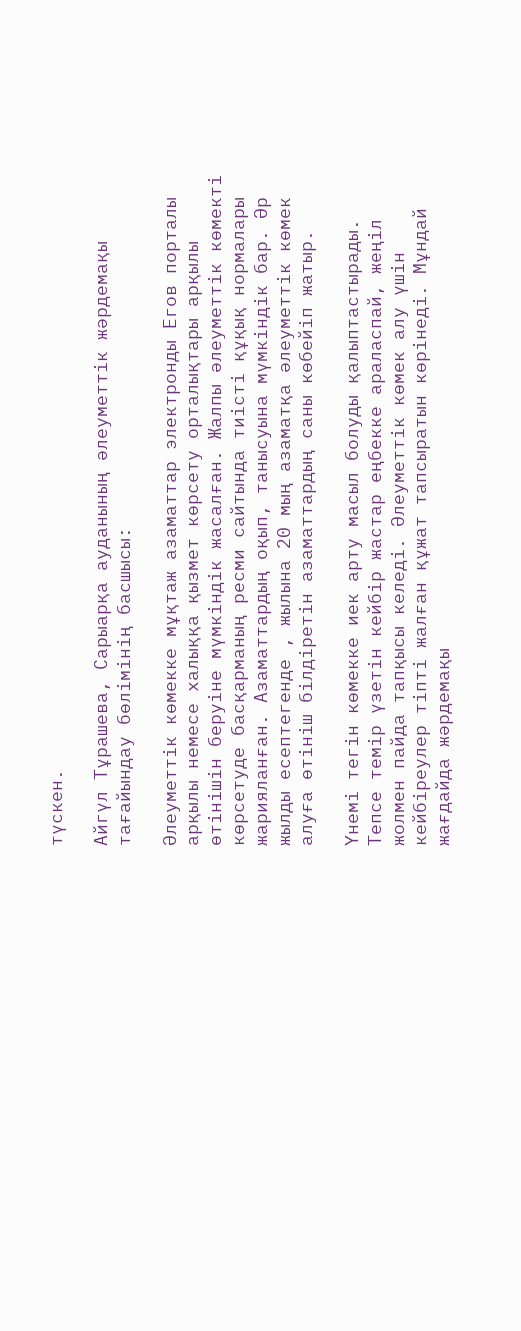түскен.

Айгүл Тұрашева, Сарыарқа ауданының әлеуметтік жәрдемақы тағайындау бөлiмінің басшысы:

Әлеуметтік көмекке мұқтаж азаматтар электронды Егов порталы арқылы немесе халыққа қызмет көрсету орталықтары арқылы өтінішін беруіне мүмкіндік жасалған. Жалпы әлеуметтік көмекті көрсетуде басқарманың ресми сайтында тиісті құқық нормалары жарияланған. Азаматтардың оқып, танысуына мүмкіндік бар. Әр жылды есептегенде , жылына 20 мың азаматқа әлеуметтік көмек алуға өтініш білдіретін азаматтардың саны көбейіп жатыр.

Үнемі тегін көмекке иек арту масыл болуды қалыптастырады. Тепсе темір үзетін кейбір жастар еңбекке араласпай, жеңіл жолмен пайда тапқысы келеді. Әлеуметтік көмек алу үшін кейбіреулер тіпті жалған құжат тапсыратын көрінеді. Мұндай жағдайда жәрдемақы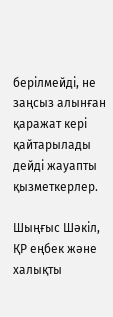берілмейді, не заңсыз алынған қаражат кері қайтарылады дейді жауапты қызметкерлер.

Шыңғыс Шәкіл, ҚР еңбек және халықты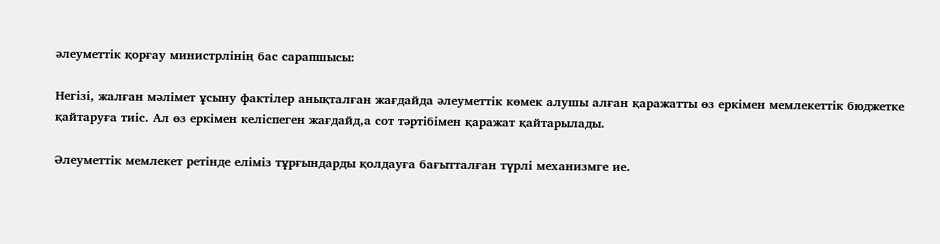әлеуметтік қорғау министрлінің бас сарапшысы:

Негізі, жалған мәлімет ұсыну фактілер анықталған жағдайда әлеуметтік көмек алушы алған қаражатты өз еркімен мемлекеттік бюджетке қайтаруға тиіс. Ал өз еркімен келіспеген жағдайд,а сот тәртібімен қаражат қайтарылады.

Әлеуметтік мемлекет ретінде еліміз тұрғындарды қолдауға бағытталған түрлі механизмге ие.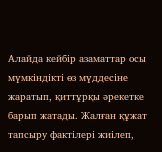Алайда кейбір азаматтар осы мүмкіндікті өз мүддесіне жаратып, қиттұрқы әрекетке барып жатады. Жалған құжат тапсыру фактілері жиілеп,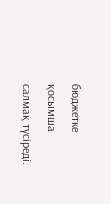бюджетке қосымша салмақ түсіреді.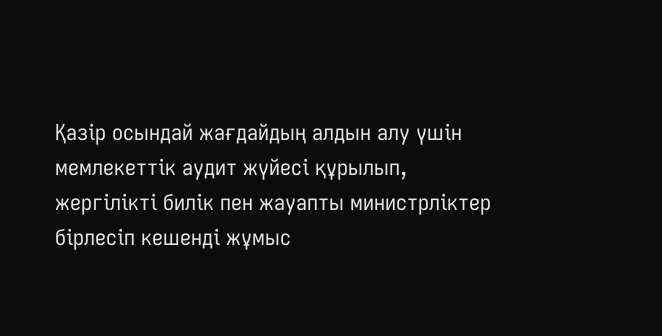Қазір осындай жағдайдың алдын алу үшін мемлекеттік аудит жүйесі құрылып, жергілікті билік пен жауапты министрліктер бірлесіп кешенді жұмыс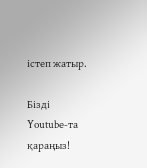істеп жатыр.

Бізді Youtubе-та қараңыз!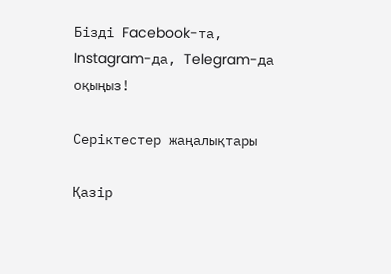Бізді Facebook-та, Instagram-да, Telegram-да оқыңыз!

Серіктестер жаңалықтары

Қазір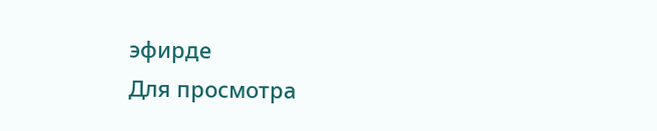эфирде
Для просмотра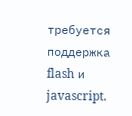требуется поддержка flash и javascript.